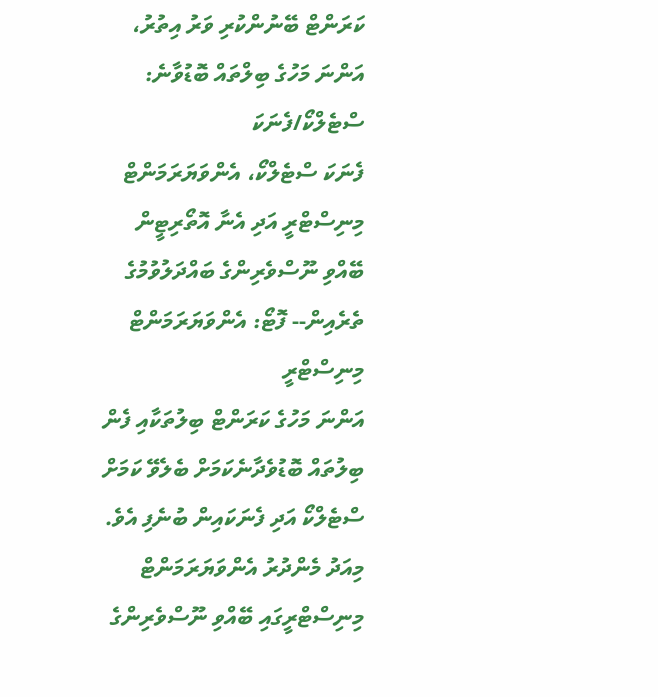ކަރަންޓް ބޭނުންކުރި ވަރު އިތުރު، އަންނަ މަހުގެ ބިލްތައް ބޮޑުވާނެ: ސްޓެލްކޯ/ފެނަކަ
ފެނަކަ ސްޓެލްކޯ، އެންވަޔަރަމަންޓް މިނިސްޓްރީ އަދި އެނާ އޮތޯރިޓީން ބޭއްވި ނޫސްވެރިންގެ ބައްދަލުވުމުގެ ތެރެއިން-- ފޮޓޯ: އެންވަޔަރަމަންޓް މިނިސްޓްރީ
އަންނަ މަހުގެ ކަރަންޓް ބިލުތަކާއި ފެން ބިލުތައް ބޮޑުވެދާނެކަމަށް ބެލެވޭ ކަމަށް ސްޓެލްކޯ އަދި ފެނަކައިން ބުނެފި އެވެ.
މިއަދު މެންދުރު އެންވަޔަރަމަންޓް މިނިސްޓްރީގައި ބޭއްވި ނޫސްވެރިންގެ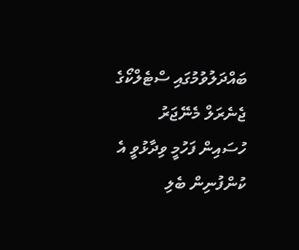ބައްދަލުވުމުގައި ސްޓެލްކޯގެ ޖެނެރަލް މެނޭޖަރު ހުސައިން ފަހުމީ ވިދާޅުވީ އެ ކުންފުނިން ބެލި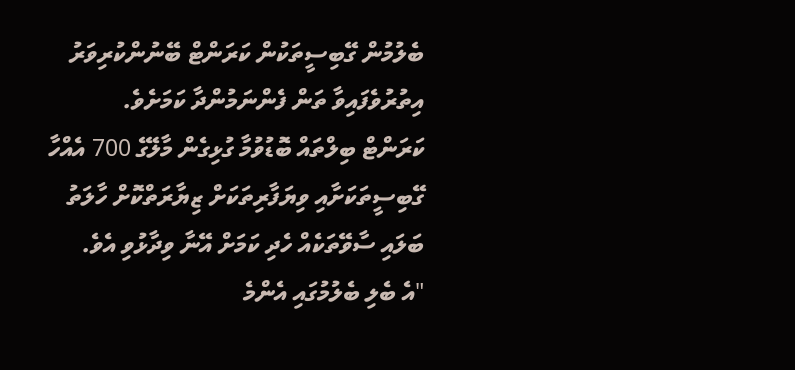ބެލުމުން ގޭބިސީތަކުން ކަރަންޓް ބޭނުންކުރިވަރު އިތުރުވެފައިވާ ތަން ފެންނަމުންދާ ކަމަށެވެ.
ކަރަންޓް ބިލްތައް ބޮޑުވުމާ ގުޅިގެން މާލޭގެ 700 އެއްހާ ގޭބިސީތަކަށާއި ވިޔަފާރިތަކަށް ޒިޔާރަތްކޮށް ހާލަތު ބަލައި ސާވޭތަކެއް ހެދި ކަމަށް އޭނާ ވިދާޅުވި އެވެ.
"އެ ބެލި ބެލުމުގައި އެންމެ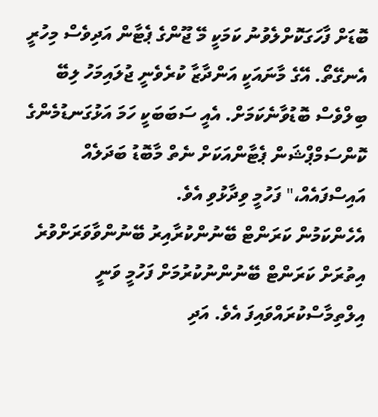ބޮޑަށް ފާހަގަކޮށްލެވުނު ކަމަކީ މޭ ޖޫންގެ ޕެޓާން އަދިވެސް މިހުރީ އެނގޭތޯ. އޭގެ މާނައަކީ އަންދާޒާ ކުރެވެނީ ޖުލައިމަހު ލިބޭ ބިލްވެސް ބޮޑުވާނެކަމަށް. އެއީ ސަބަބަކީ ހަމަ އަޅުގަނޑުމެންގެ ކޮންސަމްޕްޝަން ޕެޓާންއަކަށް ނެތް މާބޮޑު ބަދަލެއް އައިސްފައެއް،" ފަހުމީ ވިދާޅުވި އެވެ.
އެހެންކަމުން ކަރަންޓް ބޭނުންކުރާއިރު ބޭނުންވާވަރަށްވުރެ އިތުރަށް ކަރަންޓް ބޭނުންނުކުރުމަށް ފަހުމީ ވަނީ އިލްތިމާސްކުރައްވައިފަ އެވެ. އަދި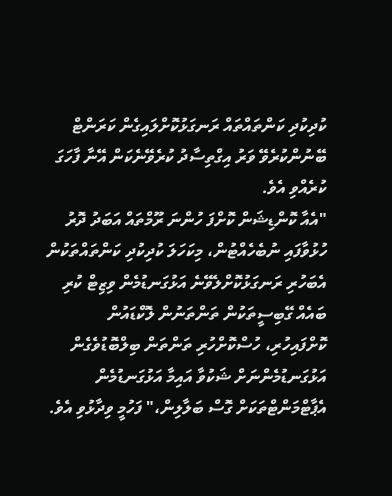ކުދިކުދި ކަންތައްތައް ރަނގަޅުކޮށްލައިގެން ކަރަންޓް ބޭނުންކުރެވޭ ވަރު އިގްތިސާދު ކުރެވޭނެކަން އޭނާ ފާހަގަ ކުރެއްވި އެވެ.
"އެއާ ކޮންޑިޝަން ކޮށްފަ ހުންނަ ރޫމްތައް އަބަދު ދޮރު ހުޅުވާފައި ނުބެހެއްޓުން، މިކަހަލަ ކުދިކުދި ކަންތައްތަކުން އެބަހުރި ރަނގަޅުކޮށްލެވޭނެ އަޅުގަނޑުމެން ވިޒިޓް ކުރި ބައެއް ގޭބިސީތަކުން ތަންތަނުން ލޮކްޑައުން ކޮށްފައިހުރި، ހުސްކޮށްހުރި ތަންތަން ބިލްބޮޑުވެގެން އަޅުގަނޑުމެންނަށް ޝަކުވާ އައިމާ އަޅުގަނޑުމެން އެޕާޓްމަންޓްތަކަށް ގޮސް ބަލާލިން،" ފަހުމީ ވިދާޅުވި އެވެ.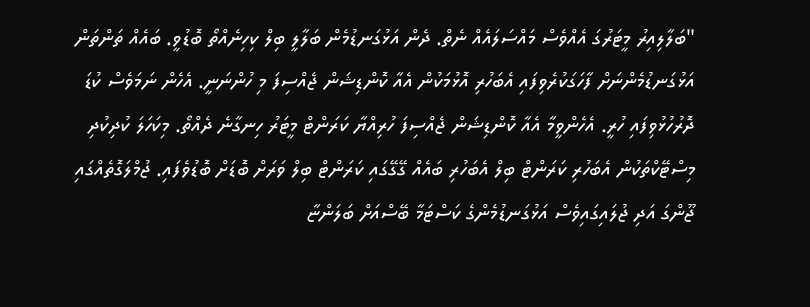"ބަލާލިއިރު މީޓަރުގަ އެއްވެސް މައްސަލައެއް ނެތް. ދެން އަޅުގަނޑުމެން ބަލާލީ ބިލް ކިހިނެއްތޯ ބޮޑުވީ. ބައެއް ތަންތަން އަޅުގަނޑުމެންނަށް ފާހަގަކުރެވިފައި އެބަހުރި އޮޅުމަކުން އެއާ ކޮންޑިޝަން ޖެއްސިފަ މި ހުންނަނީ. އެހެން ނަމަވެސް ކުޑަ ދޮރުހުޅުވިފައި ހުރީ. އެހެންވީމާ އެއާ ކޮންޑިޝަން ޖެއްސިފަ ހުރިއްޔާ ކަރަންޓް މީޓަރު ހިނގާނެ ދެއްތޯ. މިކަހަލަ ކުދިކުދި މިސްޓޭކްތަކުން އެބަހުރި ކަރަންޓް ބިލް އެބަހުރި ބައެއް ގޭގޭގައި ކަރަންޓް ބިލް ވަރަށް ބޮޑަށް ބޮޑުވެފައި. ޖުމްލަގޮތެއްގައި ޖޫންގަ އަދި ޖުލައިގައިވެސް އަޅުގަނޑުމެންގެ ކަސްޓަމާ ބޭސްއަށް ބަލަންޏާ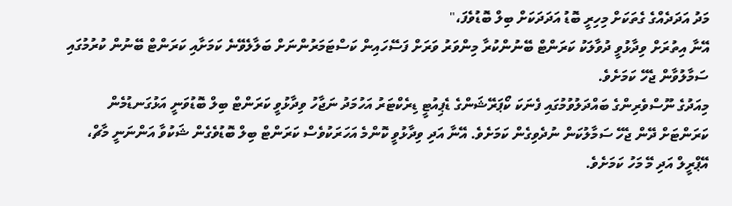މަދު އަދަދެއްގެ ގެތަކަށް މިހިރީ ބޮޑު އަދަދަކަށް ބިލް ބޮޑުވެފަ،"
އޭނާ އިތުރަށް ވިދާޅުވީ ދުވާލަކު ކަރަންޓް ބޭނުންކުރާ މިންވަރު ވަރަށް ފަސޭހައިން ކަސްޓަމަރުންނަށް ބަލާލެވޭނެ ކަމަށާއި ކަރަންޓް ބޭނުން ކުރުމުގައި ސަމާލުވާން ޖެހޭ ކަމަށެވެ.
މިއަދުގެ ނޫސްވެރިންގެ ބައްދަލުވުމުގައި ފެނަކަ ކޯޕަރޭޝަންގެ ޑެޕިއުޓީ ޑިރެކްޓަރު އަހުމަދު ނަޖާހު ވިދާޅުވީ ކަރަންޓް ބިލް ބޮޑުވަނީ އަޅުގަނޑުމެން ކަރަންޓަށް ދޭން ޖެހޭ ސަމާލުކަން ނުދެވިގެން ކަމަށެވެ. އޭނާ އަދި ވިދާޅުވީ ކޮންމެ އަހަރަކުވެސް ކަރަންޓް ބިލް ބޮޑުވެގެން ޝަކުވާ އަންނަނީ މާޗް، އޭޕްރީލް އަދި މޭ މަހު ކަމަށެވެ.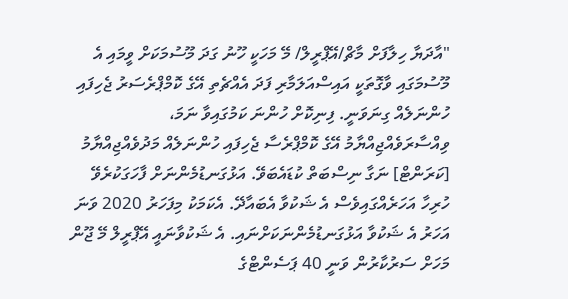"އާދަޔާ ހިލާފަށް މާޗް/އޭޕްރީލް/ މޭ މަހަކީ ހޫނު ގަދަ މޫސުމަކަށް ވީމައި އެ މޫސުމަގައި ވާގޮތަކީ އައިސްއަލަމާރި ފަދަ އެއްޗެތި އޭގެ ކޮމްޕްރެސަރު ޖެހިފައި ހުންނަލެއް ގިނަވަނީ. ފިނިކޮށް ހުންނަ ކަމުގައިވާ ނަމަ، ވިއްސާރަވެއްޖިއްޔާމު އޭގެ ކޮމްޕްރެސާ ޖެހިފައި ހުންނަލެއް މަދުވެއްޖިއްޔާމު [ކަރަންޓް] ނަގާ ނިސްބަތް ކުޑައެބަވޭ. އަޅުގަނޑުމެންނަށް ފާހަގަކުރެވޭ ހުރިހާ އަހަރެއްގައިވެސް އެ ޝަކުވާ އެބައާދޭ. އެކަމަކު މިފަހަރު 2020 ވަނަ އަހަރު އެ ޝަކުވާ އަޅުގަނޑުމެންނަކަށްނައި. އެ ޝަކުވާނައީ އޭޕްރީލް މޭ ޖޫން މަހަށް ސަރުކާރުން ވަނީ 40 ޕަސެންޓްގެ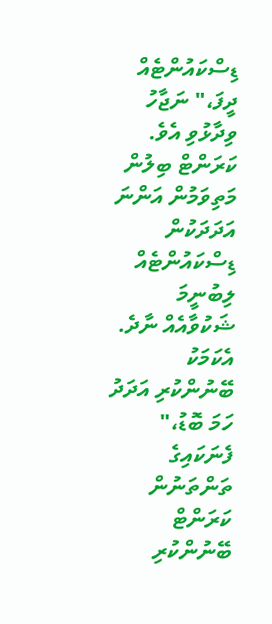ޑިސްކައުންޓެއް ދީފަ،" ނަޖާހު ވިދާޅުވި އެވެ.
ކަރަންޓް ބިލުން މަތިވަމުން އަންނަ އަދަދަކުން ޑިސްކައުންޓެއް ލިބުނީމަ ޝަކުވާއެއް ނާދެ. އެކަމަކު ބޭނުންކުރި އަދަދު ހަމަ ބޮޑު،"
ފެނަކައިގެ ތަންތަނުން ކަރަންޓް ބޭނުންކުރި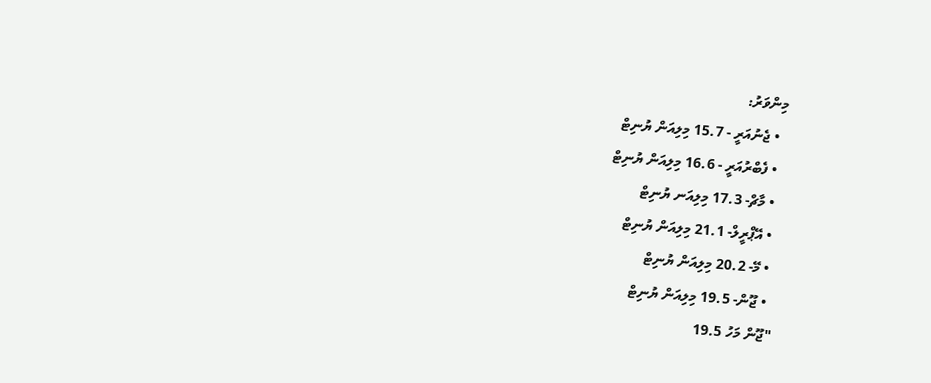މިންވަރު:
  • ޖެނުއަރީ - 15.7 މިލިއަން ޔުނިޓް
  • ފެބްރުއަރީ - 16.6 މިލިއަން ޔުނިޓް
  • މާޗް- 17.3 މިލިއަނ ޔުނިޓް
  • އޭޕްރީލް- 21.1 މިލިއަން ޔުނިޓް
  • މޭ- 20.2 މިލިއަން ޔުނިޓް
  • ޖޫން- 19.5 މިލިއަން ޔުނިޓް
"ޖޫން މަހު 19.5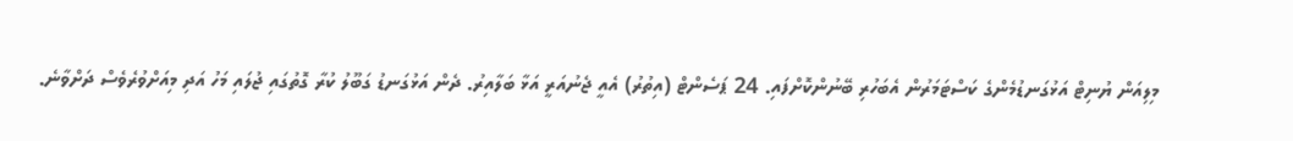މިލިއަން ޔުނިޓް އަޅުގަނޑުމެންގެ ކަސްޓަމަރުން އެބަހުރި ބޭނުންކޮށްފައި. 24 ޕަސެންޓް (އިތުރު) އެއީ ޖެނުއަރީ އަޅާ ބަލާއިރު. ދެން އަޅުގަނޑު ގަބޫލު ކުރާ ގޮތުގައި ޖުލައި މަހު އަދި މިއަށްވުރެވެސް ދަށްވާނެ.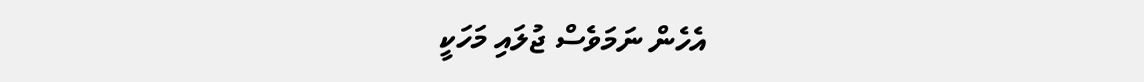އެހެން ނަމަވެސް ޖުލައި މަހަކީ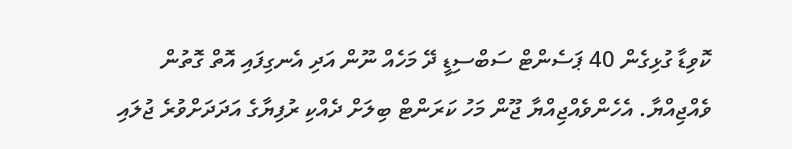ކޮވިޑާ ގުޅިގެން 40 ޕަސެންޓް ސަބްސިޑީ ދޭ މަހެއް ނޫން އަދި އެނގިފައި އޮތް ގޮތުން ވެއްޖިއްޔާ. އެހެންވެއްޖިއްޔާ ޖޫން މަހު ކަރަންޓް ބިލަށް ދެއްކި ރުފިޔާގެ އަދަދަށްވުރެ ޖުލައި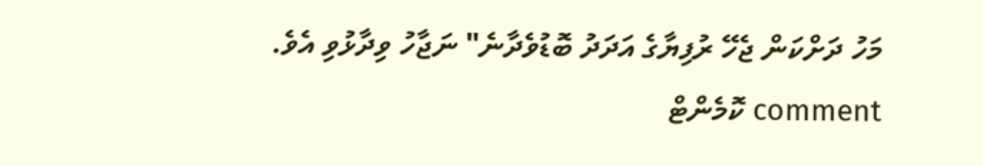މަހު ދަށްކަން ޖެހޭ ރުފިޔާގެ އަދަދު ބޮޑުވެދާނެ" ނަޖާހު ވިދާޅުވި އެވެ.
comment ކޮމެންޓް